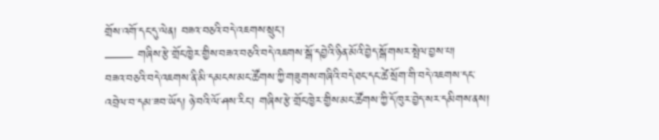གྲོས་འགོ་དང་དུ་ལེན། བཟའ་བཅའི་བདེ་འཇགས་སྲུང་།
—— གཞིས་རྩེ་གྲོང་ཁྱེར་གྱིས་བཟའ་བཅའི་བདེ་འཇགས་སྒོ་དབྱེའི་ཉིན་མོའི་བྱེད་སྒོ་གསར་སྤེལ་བྱས་པ།
བཟའ་བཅའི་བདེ་འཇགས་ནི་མི་དམངས་མང་ཚོགས་ཀྱི་གཟུགས་གཞིའི་བདེ་ཐང་དང་ཚེ་སྲོག་གི་བདེ་འཇགས་དང་འབྲེལ་བ་དམ་ཟབ་ཡོད། ཉེ་བའི་ལོ་ཤས་རིང་། གཞིས་རྩེ་གྲོང་ཁྱེར་གྱིས་མང་ཚོགས་ཀྱི་དོ་ཁུར་བྱེད་སར་དམིགས་ནས།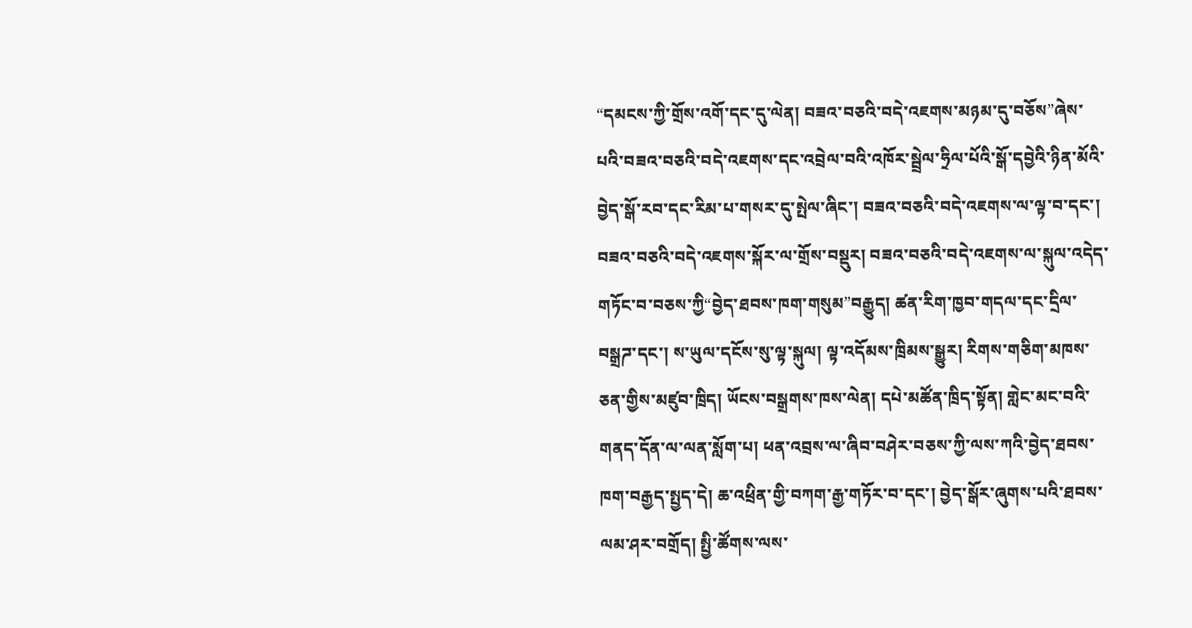“དམངས་ཀྱི་གྲོས་འགོ་དང་དུ་ལེན། བཟའ་བཅའི་བདེ་འཇགས་མཉམ་དུ་བཅོས”ཞེས་པའི་བཟའ་བཅའི་བདེ་འཇགས་དང་འབྲེལ་བའི་འཁོར་སྦྲེལ་ཧྲིལ་པོའི་སྒོ་དབྱེའི་ཉིན་མོའི་བྱེད་སྒོ་རབ་དང་རིམ་པ་གསར་དུ་སྤེལ་ཞིང་། བཟའ་བཅའི་བདེ་འཇགས་ལ་ལྟ་བ་དང་། བཟའ་བཅའི་བདེ་འཇགས་སྐོར་ལ་གྲོས་བསྡུར། བཟའ་བཅའི་བདེ་འཇགས་ལ་སྐུལ་འདེད་གཏོང་བ་བཅས་ཀྱི“བྱེད་ཐབས་ཁག་གསུམ”བརྒྱུད། ཚན་རིག་ཁྱབ་གདལ་དང་དྲིལ་བསྒྲཌ་དང་། ས་ཡུལ་དངོས་སུ་ལྟ་སྐུལ། ལྟ་འདོམས་ཁྲིམས་སྒྱུར། རིགས་གཅིག་མཁས་ཅན་གྱིས་མཛུབ་ཁྲིད། ཡོངས་བསྒྲགས་ཁས་ལེན། དཔེ་མཚོན་ཁྲིད་སྟོན། གླེང་མང་བའི་གནད་དོན་ལ་ལན་སློག་པ། ཕན་འབྲས་ལ་ཞིབ་བཤེར་བཅས་ཀྱི་ལས་ཀའི་བྱེད་ཐབས་ཁག་བརྒྱད་སྤྱད་དེ། ཆ་འཕྲིན་གྱི་བཀག་རྒྱ་གཏོར་བ་དང་། བྱེད་སྒོར་ཞུགས་པའི་ཐབས་ལམ་ཤར་བགྲོད། སྤྱི་ཚོགས་ལས་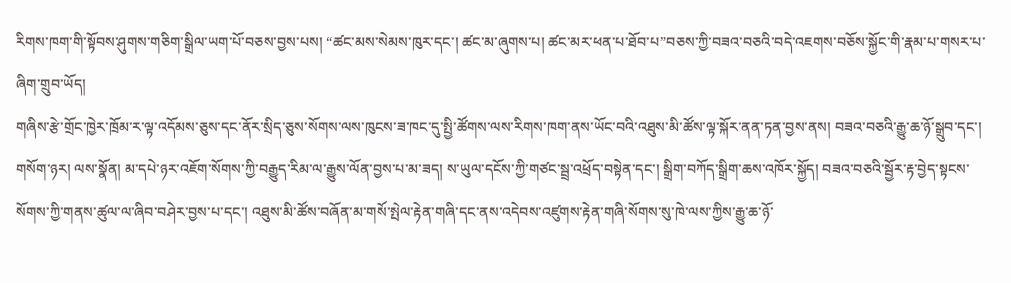རིགས་ཁག་གི་སྟོབས་ཤུགས་གཅིག་སྒྲིལ་ཡག་པོ་བཅས་བྱས་པས། “ཚང་མས་སེམས་ཁུར་དང་། ཚང་མ་ཞུགས་པ། ཚང་མར་ཕན་པ་ཐོབ་པ”བཅས་ཀྱི་བཟའ་བཅའི་བདེ་འཇགས་བཅོས་སྐྱོང་གི་རྣམ་པ་གསར་པ་ཞིག་གྲུབ་ཡོད།
གཞིས་རྩེ་གྲོང་ཁྱེར་ཁྲོམ་ར་ལྟ་འདོམས་ཅུས་དང་ནོར་སྲིད་ཅུས་སོགས་ལས་ཁུངས་ཟ་ཁང་དུ་སྤྱི་ཚོགས་ལས་རིགས་ཁག་ནས་ཡོང་བའི་འཐུས་མི་ཚོས་ལྟ་སྐོར་ནན་ཏན་བྱས་ནས། བཟའ་བཅའི་རྒྱུ་ཆ་ཉོ་སྒྲུབ་དང་། གསོག་ཉར། ལས་སྣོན། མ་དཔེ་ཉར་འཇོག་སོགས་ཀྱི་བརྒྱུད་རིམ་ལ་རྒྱུས་ལོན་བྱས་པ་མ་ཟད། ས་ཡུལ་དངོས་ཀྱི་གཙང་སྦྲ་འཕྲོད་བསྟེན་དང་། སྒྲིག་བཀོད་སྒྲིག་ཆས་འཁོར་སྐྱོད། བཟའ་བཅའི་སྦྱོར་རྟ་བྱེད་སྟངས་སོགས་ཀྱི་གནས་ཚུལ་ལ་ཞིབ་བཤེར་བྱས་པ་དང་། འཐུས་མི་ཚོས་བཞོན་མ་གསོ་སྤེལ་རྟེན་གཞི་དང་ནས་འདེབས་འཛུགས་རྟེན་གཞི་སོགས་སུ་ཁེ་ལས་ཀྱིས་རྒྱུ་ཆ་ཉོ་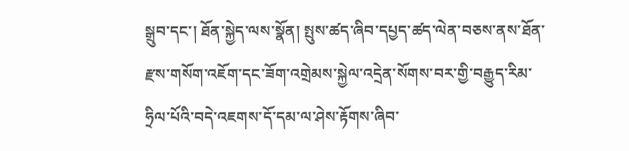སྒྲུབ་དང་། ཐོན་སྐྱེད་ལས་སྣོན། སྤུས་ཚད་ཞིབ་དཔྱད་ཚད་ལེན་བཅས་ནས་ཐོན་རྫས་གསོག་འཇོག་དང་ཟོག་འགྲེམས་སྐྱེལ་འདྲེན་སོགས་བར་གྱི་བརྒྱུད་རིམ་ཧྲིལ་པོའི་བདེ་འཇགས་དོ་དམ་ལ་ཤེས་རྟོགས་ཞིབ་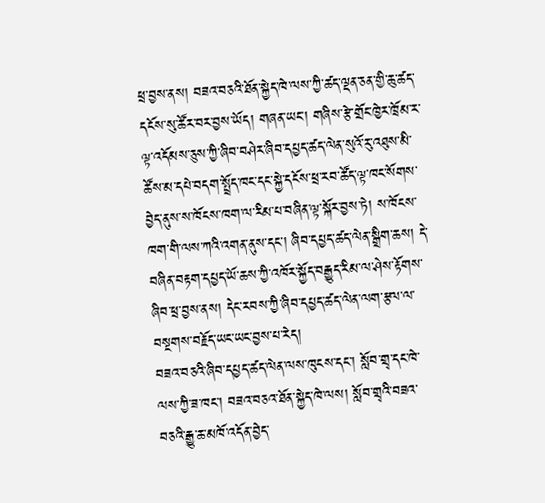ཕྲ་བྱས་ནས། བཟའ་བཅའི་ཐོན་སྐྱེད་ཁེ་ལས་ཀྱི་ཚད་ལྡན་ཅན་གྱི་ཆུ་ཚད་དངོས་སུ་ཚོར་བར་བྱས་ཡོད། གཞན་ཡང་། གཞིས་རྩེ་གྲོང་ཁྱེར་ཁྲོམ་ར་ལྟ་འདོམས་ཅུས་ཀྱི་ཞིབ་བཤེར་ཞིབ་དཔྱད་ཚད་ལེན་སུའོ་རུ་འཐུས་མི་ཚོས་མ་དཔེ་བདག་སྤྲོད་ཁང་དང་སྐྱེ་དངོས་ཕྲ་རབ་ཚོད་ལྟ་ཁང་སོགས་བྱེད་ནུས་ས་ཁོངས་ཁག་ལ་རིམ་པ་བཞིན་ལྟ་སྐོར་བྱས་ཏེ། ས་ཁོངས་ཁག་གི་ལས་ཀའི་འགན་ནུས་དང་། ཞིབ་དཔྱད་ཚད་ལེན་སྒྲིག་ཆས། དེ་བཞིན་བརྟག་དཔྱད་ཡོ་ཆས་ཀྱི་འཁོར་སྐྱོད་བརྒྱུད་རིམ་ལ་ཤེས་རྟོགས་ཞིབ་ཕྲ་བྱས་ནས། དེང་རབས་ཀྱི་ཞིབ་དཔྱད་ཚད་ལེན་ལག་རྩལ་ལ་བསྔགས་བརྗོད་ཡང་ཡང་བྱས་པ་རེད།
བཟའ་བཅའི་ཞིབ་དཔྱད་ཚད་ལེན་ལས་ཁུངས་དང་། སློབ་གྲྭ་དང་ཁེ་ལས་ཀྱི་ཟ་ཁང་། བཟའ་བཅའ་ཐོན་སྐྱེད་ཁེ་ལས། སློབ་གྲྭའི་བཟའ་བཅའི་རྒྱུ་ཆ་མཁོ་འདོན་བྱེད་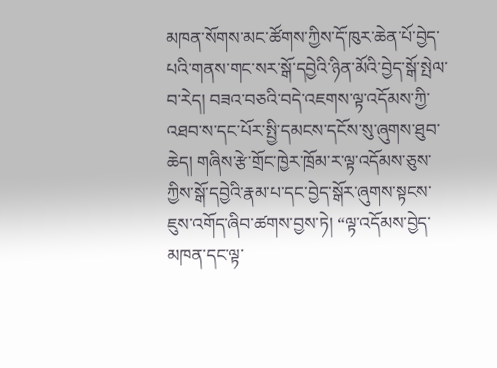མཁན་སོགས་མང་ཚོགས་ཀྱིས་དོ་ཁུར་ཆེན་པོ་བྱེད་པའི་གནས་གང་སར་སྒོ་དབྱེའི་ཉིན་མོའི་བྱེད་སྒོ་སྤེལ་བ་རེད། བཟའ་བཅའི་བདེ་འཇགས་ལྟ་འདོམས་ཀྱི་འཐབ་ས་དང་པོར་སྤྱི་དམངས་དངོས་སུ་ཞུགས་ཐུབ་ཆེད། གཞིས་རྩེ་གྲོང་ཁྱེར་ཁྲོམ་ར་ལྟ་འདོམས་ཅུས་ཀྱིས་སྒོ་དབྱེའི་རྣམ་པ་དང་བྱེད་སྒོར་ཞུགས་སྟངས་ཇུས་འགོད་ཞིབ་ཚགས་བྱས་ཏེ། “ལྟ་འདོམས་བྱེད་མཁན་དང་ལྟ་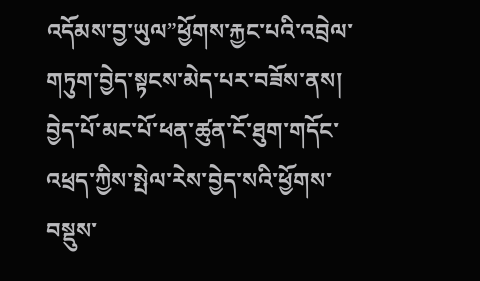འདོམས་བྱ་ཡུལ”ཕྱོགས་རྐྱང་པའི་འབྲེལ་གཏུག་བྱེད་སྟངས་མེད་པར་བཟོས་ནས། བྱེད་པོ་མང་པོ་ཕན་ཚུན་ངོ་ཐུག་གདོང་འཕྲད་ཀྱིས་སྤེལ་རེས་བྱེད་སའི་ཕྱོགས་བསྡུས་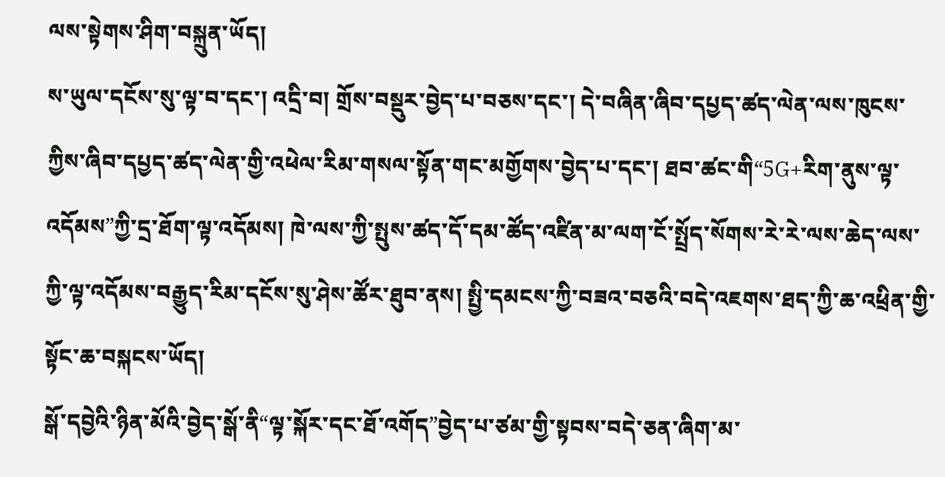ལས་སྟེགས་ཤིག་བསྐྲུན་ཡོད།
ས་ཡུལ་དངོས་སུ་ལྟ་བ་དང་། འདྲི་བ། གྲོས་བསྡུར་བྱེད་པ་བཅས་དང་། དེ་བཞིན་ཞིབ་དཔྱད་ཚད་ལེན་ལས་ཁུངས་ཀྱིས་ཞིབ་དཔྱད་ཚད་ལེན་གྱི་འཕེལ་རིམ་གསལ་སྟོན་གང་མགྱོགས་བྱེད་པ་དང་། ཐབ་ཚང་གི“5G+རིག་ནུས་ལྟ་འདོམས”ཀྱི་དྲ་ཐོག་ལྟ་འདོམས། ཁེ་ལས་ཀྱི་སྤུས་ཚད་དོ་དམ་ཚོད་འཛིན་མ་ལག་ངོ་སྤྲོད་སོགས་རེ་རེ་ལས་ཆེད་ལས་ཀྱི་ལྟ་འདོམས་བརྒྱུད་རིམ་དངོས་སུ་ཤེས་ཚོར་ཐུབ་ནས། སྤྱི་དམངས་ཀྱི་བཟའ་བཅའི་བདེ་འཇགས་ཐད་ཀྱི་ཆ་འཕྲིན་གྱི་སྟོང་ཆ་བསྐངས་ཡོད།
སྒོ་དབྱེའི་ཉིན་མོའི་བྱེད་སྒོ་ནི“ལྟ་སྐོར་དང་ཐོ་འགོད”བྱེད་པ་ཙམ་གྱི་སྟབས་བདེ་ཅན་ཞིག་མ་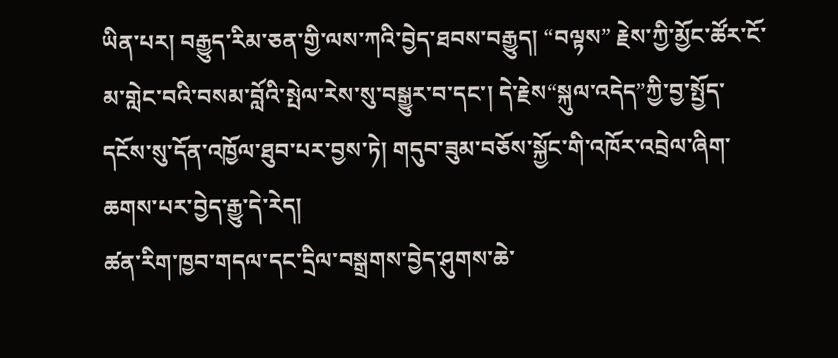ཡིན་པར། བརྒྱུད་རིམ་ཅན་གྱི་ལས་ཀའི་བྱེད་ཐབས་བརྒྱུད། “བལྟས” རྗེས་ཀྱི་མྱོང་ཚོར་ངོ་མ་གླེང་བའི་བསམ་བློའི་སྤེལ་རེས་སུ་བསྒྱུར་བ་དང་། དེ་རྗེས“སྐུལ་འདེད”ཀྱི་བྱ་སྤྱོད་དངོས་སུ་དོན་འཁྱོལ་ཐུབ་པར་བྱས་ཏེ། གདུབ་ཟུམ་བཅོས་སྐྱོང་གི་འཁོར་འབྲེལ་ཞིག་ཆགས་པར་བྱེད་རྒྱུ་དེ་རེད།
ཚན་རིག་ཁྱབ་གདལ་དང་དྲིལ་བསྒྲགས་བྱེད་ཤུགས་ཆེ་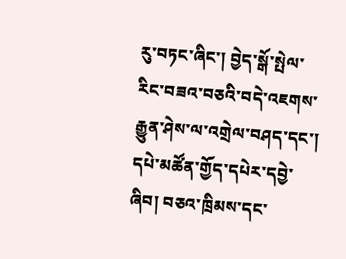རུ་བཏང་ཞིང་། བྱེད་སྒོ་སྤེལ་རིང་བཟའ་བཅའི་བདེ་འཇགས་རྒྱུན་ཤེས་ལ་འགྲེལ་བཤད་དང་། དཔེ་མཚོན་གྱོད་དཔེར་དབྱེ་ཞིབ། བཅའ་ཁྲིམས་དང་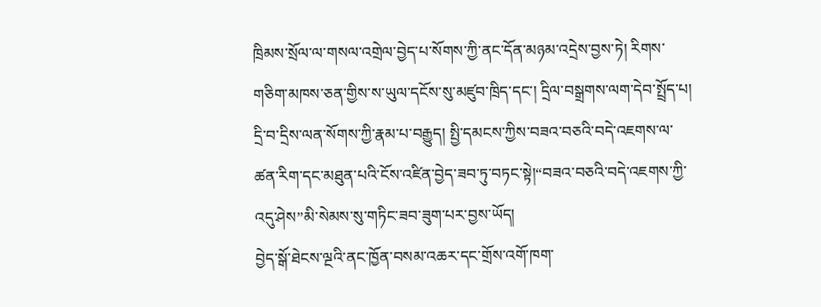ཁྲིམས་སྲོལ་ལ་གསལ་འགྲེལ་བྱེད་པ་སོགས་ཀྱི་ནང་དོན་མཉམ་འདྲེས་བྱས་ཏེ། རིགས་གཅིག་མཁས་ཅན་གྱིས་ས་ཡུལ་དངོས་སུ་མཛུབ་ཁྲིད་དང་། དྲིལ་བསྒྲགས་ལག་དེབ་སྤྲོད་པ། དྲི་བ་དྲིས་ལན་སོགས་ཀྱི་རྣམ་པ་བརྒྱུད། སྤྱི་དམངས་ཀྱིས་བཟའ་བཅའི་བདེ་འཇགས་ལ་ཚན་རིག་དང་མཐུན་པའི་ངོས་འཛིན་བྱེད་ཟབ་ཏུ་བཏང་སྟེ།“བཟའ་བཅའི་བདེ་འཇགས་ཀྱི་འདུ་ཤེས”མི་སེམས་སུ་གཏིང་ཟབ་ཟུག་པར་བྱས་ཡོད།
བྱེད་སྒོ་ཐེངས་ལྔའི་ནང་ཁྱོན་བསམ་འཆར་དང་གྲོས་འགོ་ཁག་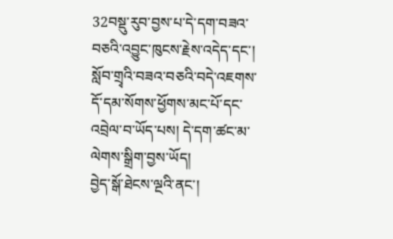32བསྡུ་རུབ་བྱས་པ་དེ་དག་བཟའ་བཅའི་འབྱུང་ཁུངས་རྗེས་འདེད་དང་། སློབ་གྲྭའི་བཟའ་བཅའི་བདེ་འཇགས་དོ་དམ་སོགས་ཕྱོགས་མང་པོ་དང་འབྲེལ་བ་ཡོད་པས། དེ་དག་ཚང་མ་ལེགས་སྒྲིག་བྱས་ཡོད།
བྱེད་སྒོ་ཐེངས་ལྔའི་ནང་།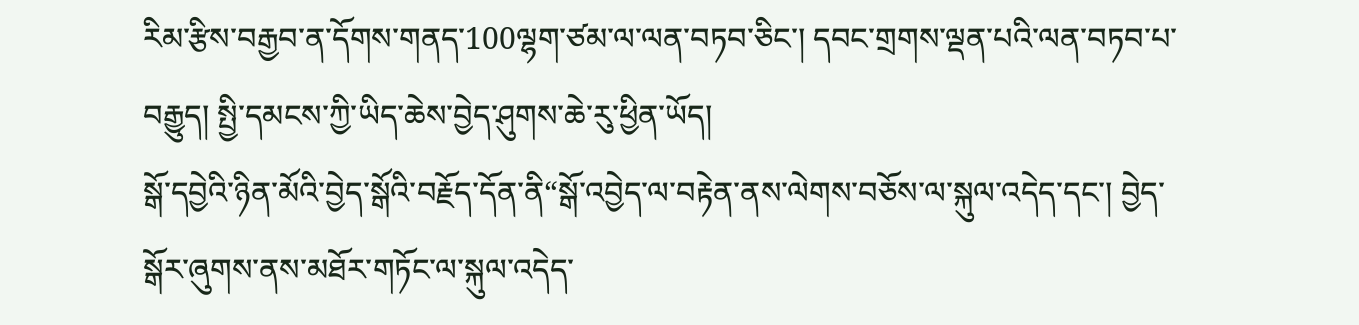རིམ་རྩིས་བརྒྱབ་ན་དོགས་གནད་100ལྷག་ཙམ་ལ་ལན་བཏབ་ཅིང་། དབང་གྲགས་ལྡན་པའི་ལན་བཏབ་པ་བརྒྱུད། སྤྱི་དམངས་ཀྱི་ཡིད་ཆེས་བྱེད་ཤུགས་ཆེ་རུ་ཕྱིན་ཡོད།
སྒོ་དབྱེའི་ཉིན་མོའི་བྱེད་སྒོའི་བརྗོད་དོན་ནི“སྒོ་འབྱེད་ལ་བརྟེན་ནས་ལེགས་བཅོས་ལ་སྐུལ་འདེད་དང་། བྱེད་སྒོར་ཞུགས་ནས་མཐོར་གཏོང་ལ་སྐུལ་འདེད་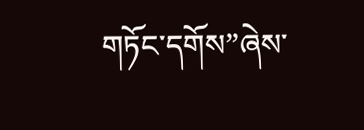གཏོང་དགོས”ཞེས་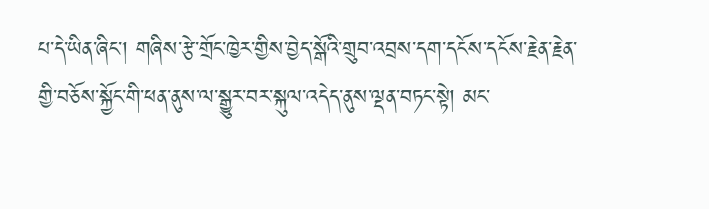པ་དེ་ཡིན་ཞིང་། གཞིས་རྩེ་གྲོང་ཁྱེར་གྱིས་བྱེད་སྒོའི་གྲུབ་འབྲས་དག་དངོས་དངོས་རྗེན་རྗེན་གྱི་བཅོས་སྐྱོང་གི་ཕན་ནུས་ལ་སྒྱུར་བར་སྐུལ་འདེད་ནུས་ལྡན་བཏང་སྟེ། མང་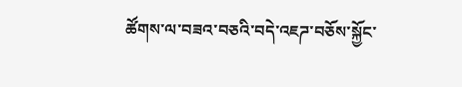ཚོགས་ལ་བཟའ་བཅའི་བདེ་འཇཌ་བཅོས་སྐྱོང་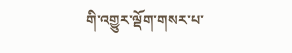གི་འགྱུར་ལྡོག་གསར་པ་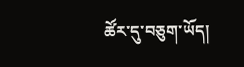ཚོར་དུ་བཅུག་ཡོད།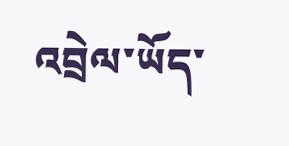འབྲེལ་ཡོད་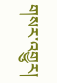གསར་འགྱུར།